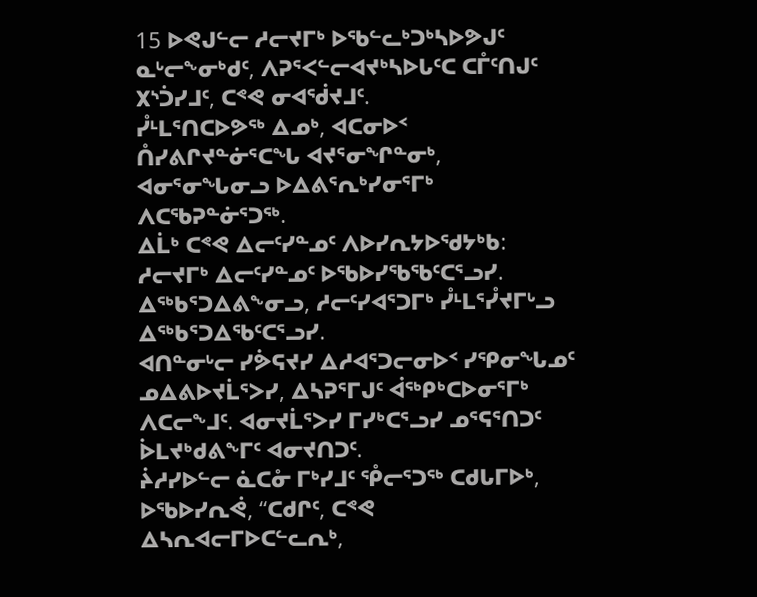15 ᐅᕙᒍᓪᓕ ᓱᓕᔪᒥᒃ ᐅᖃᓪᓚᒃᑐᒃᓴᐅᕗᒍᑦ ᓇᒡᓕᖕᓂᒃᑯᑦ, ᐱᕈᕐᐸᓪᓕᐊᔪᒃᓴᐅᒐᑦᑕ ᑕᒤᑦᑎᒍᑦ ᙭ᔅᑑᓯᒧᑦ, ᑕᕝᕙ ᓂᐊᖂᔪᒧᑦ.
ᓮᒻᒪᕐᑎᑕᐅᕗᖅ ᐃᓄᒃ, ᐊᑕᓂᐅᑉ ᑍᓯᕕᒋᔪᓐᓃᕐᑕᖓ ᐊᔪᕐᓂᖏᓐᓂᒃ, ᐊᓂᕐᓂᖓᓂᓗ ᐅᐃᕕᕐᕆᒃᓯᓂᕐᒥᒃ ᐱᑕᖃᕈᓐᓃᕐᑐᖅ.
ᐃᒫᒃ ᑕᕝᕙ ᐃᓕᑦᓯᓐᓄᑦ ᐱᐅᓯᕆᔭᐅᖁᔭᒃᑲ: ᓱᓕᔪᒥᒃ ᐃᓕᑦᓯᓐᓄᑦ ᐅᖃᐅᓯᖃᖃᑦᑕᕐᓗᓯ. ᐃᖅᑲᕐᑐᐃᕕᖕᓂᓗ, ᓱᓕᑦᓯᐊᕐᑐᒥᒃ ᓮᒻᒪᕐᓮᔪᒥᒡᓗ ᐃᖅᑲᕐᑐᐃᖃᑦᑕᕐᓗᓯ.
ᐊᑎᓐᓂᒡᓕ ᓯᕘᕋᔪᓯ ᐃᓱᐊᕐᑐᓕᓂᐅᑉ ᓯᕿᓂᖓᓄᑦ ᓄᐃᕕᐅᔪᒫᕐᐳᓯ, ᐃᓴᕈᕐᒥᒍᑦ ᐋᖅᑭᒃᑕᐅᓂᕐᒥᒃ ᐱᑕᓕᖕᒧᑦ. ᐊᓂᔪᒫᕐᐳᓯ ᒥᓯᒃᑕᕐᓗᓯ ᓄᕐᕋᕐᑎᑐᑦ ᐆᒪᔪᒃᑯᕕᖕᒥᑦ ᐊᓂᔪᑎᑐᑦ.
ᔩᓱᓯᐅᓪᓕ ᓈᑕᓁ ᒥᒃᓯᒧᑦ ᕾᓕᕐᑐᖅ ᑕᑯᒐᒥᐅᒃ, ᐅᖃᐅᓯᕆᕚ, “ᑕᑯᒋᑦ, ᑕᕝᕙ ᐃᓴᕆᐊᓕᒥᐅᑕᓪᓚᕆᒃ,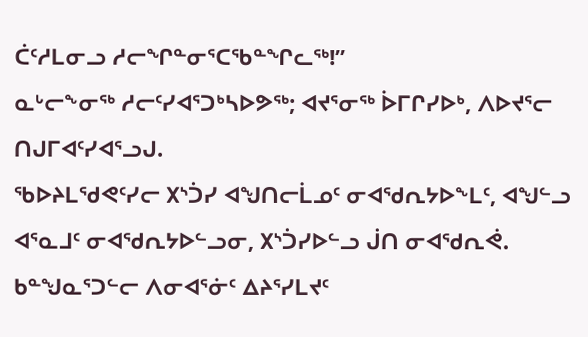ᑖᑦᓱᒪᓂᓗ ᓱᓕᖏᓐᓂᕐᑕᖃᓐᖏᓚᖅ!”
ᓇᒡᓕᖕᓂᖅ ᓱᓕᑦᓯᐊᕐᑐᒃᓴᐅᕗᖅ; ᐊᔪᕐᓂᖅ ᐆᒥᒋᓯᐅᒃ, ᐱᐅᔪᕐᓕ ᑎᒍᒥᐊᑦᓯᐊᕐᓗᒍ.
ᖃᐅᔨᒪᖁᕙᑦᓯᓕ ᙭ᔅᑑᓯ ᐊᖑᑎᓕᒫᓄᑦ ᓂᐊᖁᕆᔭᐅᖕᒪᑦ, ᐊᖑᓪᓗ ᐊᕐᓇᒧᑦ ᓂᐊᖁᕆᔭᐅᓪᓗᓂ, ᙭ᔅᑑᓯᐅᓪᓗ ᒎᑎ ᓂᐊᖁᕆᕚ.
ᑲᓐᖑᓇᕐᑐᓪᓕ ᐱᓂᐊᕐᓃᑦ ᐃᔨᕐᓯᒪᔪᑦ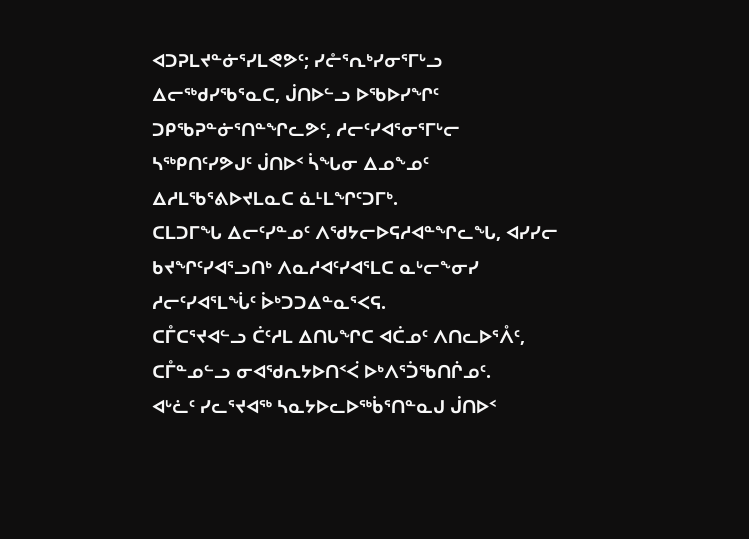ᐊᑐᕈᒪᔪᓐᓃᕐᓯᒪᕙᕗᑦ; ᓯᓔᕐᕆᒃᓯᓂᕐᒥᒡᓗ ᐃᓕᖅᑯᓯᖃᕐᓇᑕ, ᒎᑎᐅᓪᓗ ᐅᖃᐅᓯᖏᑦ ᑐᑭᖃᕈᓐᓃᕐᑎᓐᖏᓚᕗᑦ, ᓱᓕᑦᓯᐊᕐᓂᕐᒥᒡᓕ ᓴᖅᑭᑎᑦᓯᕗᒍᑦ ᒎᑎᐅᑉ ᓵᖓᓂ ᐃᓄᖕᓄᑦ ᐃᓱᒪᖃᕐᕕᐅᔪᒪᓇᑕ ᓈᒻᒪᖏᑦᑐᒥᒃ.
ᑕᒪᑐᒥᖓ ᐃᓕᑦᓯᓐᓄᑦ ᐱᖁᔭᓕᐅᕋᓱᐊᓐᖏᓚᖓ, ᐊᓯᓯᓕ ᑲᔪᖏᑦᓯᐊᕐᓗᑎᒃ ᐱᓇᓱᐊᑦᓯᐊᕐᒪᑕ ᓇᒡᓕᖕᓂᓯ ᓱᓕᑦᓯᐊᕐᒪᖔᑦ ᐆᒃᑐᑐᐃᓐᓇᕐᐸᕋ.
ᑕᒤᑕᕐᔪᐊᓪᓗ ᑖᑦᓱᒪ ᐃᑎᒐᖏᑕ ᐊᑖᓄᑦ ᐱᑎᓚᐅᕐᐰᑦ, ᑕᒤᓐᓄᓪᓗ ᓂᐊᖁᕆᔭᐅᑎᑉᐹ ᐅᒃᐱᕐᑑᖃᑎᒌᓄᑦ.
ᐊᒡᓛᑦ ᓯᓚᕐᔪᐊᖅ ᓴᓇᔭᐅᓚᐅᖅᑳᕐᑎᓐᓇᒍ ᒎᑎᐅᑉ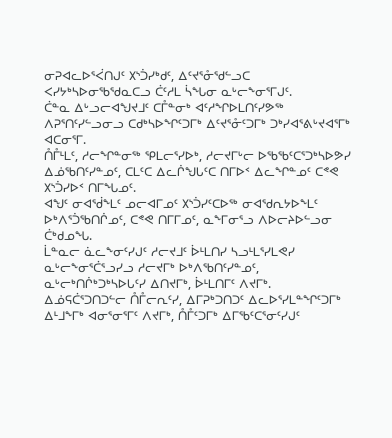ᓂᕈᐊᓚᐅᕐᐹᑎᒍᑦ ᙭ᔅᑑᓯᒃᑯᑦ, ᐃᑦᔪᕐᓁᖁᓪᓗᑕ ᐸᓯᔭᒃᓴᐅᓂᖃᖁᓇᑕᓗ ᑖᑦᓱᒪ ᓵᖓᓂ ᓇᒡᓕᖕᓂᕐᒥᒍᑦ.
ᑖᓐᓇ ᐃᒡᓗᓕᐊᖑᔪᒧᑦ ᑕᒤᓐᓂᒃ ᐊᑦᓱᖏᐅᒪᑎᑦᓯᕗᖅ ᐱᕈᕐᑎᑦᓯᓪᓗᓂᓗ ᑕᑯᒃᓴᐅᖏᑦᑐᒥᒃ ᐃᑦᔪᕐᓁᑦᑐᒥᒃ ᑐᒃᓯᐊᕐᕕᒡᔪᐊᕐᒥᒃ ᐊᑕᓂᕐᒥ.
ᑍᒤᒻᒪᑦ, ᓱᓕᖏᓐᓂᖅ ᕿᒪᓕᕐᓯᐅᒃ, ᓱᓕᔪᒥᒡᓕ ᐅᖃᖃᑦᑕᕐᑐᒃᓴᐅᕗᓯ ᐃᓅᖃᑎᑦᓯᓐᓄᑦ, ᑕᒪᑦᑕ ᐃᓚᒌᖑᒐᑦᑕ ᑎᒥᐅᑉ ᐃᓚᖏᓐᓄᑦ ᑕᕝᕙ ᙭ᔅᑑᓯᐅᑉ ᑎᒥᖓᓄᑦ.
ᐊᖑᑦ ᓂᐊᖂᖕᒪᑦ ᓄᓕᐊᒥᓄᑦ ᙭ᔅᑑᓯᑦᑕᐅᖅ ᓂᐊᖁᕆᔭᐅᖕᒪᑦ ᐅᒃᐱᕐᑑᖃᑎᒌᓄᑦ, ᑕᕝᕙ ᑎᒥᒥᓄᑦ, ᓇᖕᒥᓂᕐᓗ ᐱᐅᓕᔨᐅᓪᓗᓂ ᑖᒃᑯᓄᖓ.
ᒫᓐᓇᓕ ᓈᓚᖕᓂᑦᓯᒍᑦ ᓱᓕᔪᒧᑦ ᐆᒻᒪᑎᓯ ᓴᓗᒻᒪᕐᓯᒪᕙᓯ ᓇᒡᓕᖕᓂᕐᑖᕐᓗᓯᓗ ᓱᓕᔪᒥᒃ ᐅᒃᐱᖃᑎᑦᓯᓐᓄᑦ, ᓇᒡᓕᒃᑎᒌᒃᑐᒃᓴᐅᒐᑦᓯ ᐃᑎᔪᒥᒃ, ᐆᒻᒪᑎᒥᑦ ᐱᔪᒥᒃ.
ᐃᓅᕋᑖᕐᑐᑎᑐᓪᓕ ᑍᒤᓕᕆᑦᓯ, ᐃᒥᕈᒃᑐᑎᑐᑦ ᐃᓚᐅᕐᓯᒪᓐᖏᑦᑐᒥᒃ ᐃᒻᒧᖕᒥᒃ ᐊᓂᕐᓂᕐᒥᑦ ᐱᔪᒥᒃ, ᑍᒤᑦᑐᒥᒃ ᐃᒥᖃᑦᑕᕐᓂᑦᓯᒍᑦ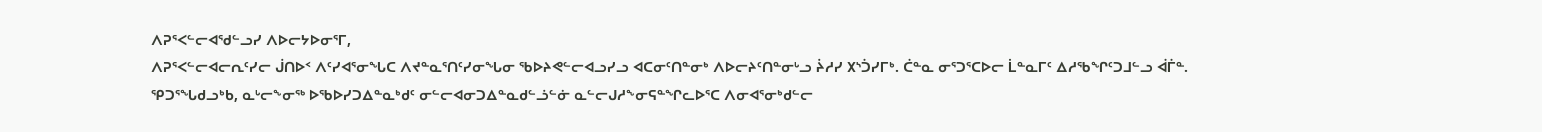ᐱᕈᕐᐸᓪᓕᐊᖁᓪᓗᓯ ᐱᐅᓕᔭᐅᓂᕐᒥ,
ᐱᕈᕐᐸᓪᓕᐊᓕᕆᑦᓯᓕ ᒎᑎᐅᑉ ᐱᑦᓯᐊᕐᓂᖓᑕ ᐱᔪᓐᓇᕐᑎᑦᓯᓂᖓᓂ ᖃᐅᔨᕙᓪᓕᐊᓗᓯᓗ ᐊᑕᓂᑦᑎᓐᓂᒃ ᐱᐅᓕᔨᑦᑎᓐᓂᒡᓗ ᔩᓱᓯ ᙭ᔅᑑᓯᒥᒃ. ᑖᓐᓇ ᓂᕐᑐᕐᑕᐅᓕ ᒫᓐᓇᒥᑦ ᐃᓱᖃᖏᑦᑐᒧᓪᓗ ᐋᒦᓐ.
ᕿᑐᕐᖓᑯᓗᒃᑲ, ᓇᒡᓕᖕᓂᖅ ᐅᖃᐅᓯᑐᐃᓐᓇᒃᑯᑦ ᓂᓪᓕᐊᓂᑐᐃᓐᓇᑯᓪᓘᓪᓃ ᓇᓪᓕᒍᓱᖕᓂᕋᓐᖏᓚᐅᕐᑕ ᐱᓂᐊᕐᓂᒃᑯᓪᓕ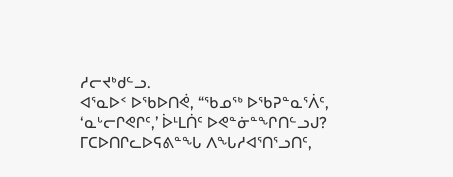ᓱᓕᔪᒃᑯᓪᓗ.
ᐊᕐᓇᐅᑉ ᐅᖃᐅᑎᕚ, “ᖃᓄᖅ ᐅᖃᕈᓐᓇᕐᐲᑦ, ‘ᓇᒡᓕᒋᕙᒋᑦ,’ ᐆᒻᒪᑏᑦ ᐅᕙᓐᓃᓐᖏᑎᓪᓗᒍ? ᒥᑕᐅᑎᒋᓚᐅᕋᕕᓐᖓ ᐱᖓᓱᐊᕐᑎᕐᓗᑎᑦ,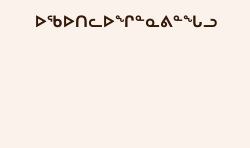ᐅᖃᐅᑎᓚᐅᖏᓐᓇᕕᓐᖓᓗ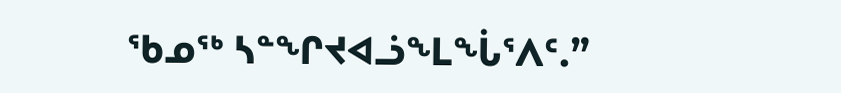ᖃᓄᖅ ᓴᓐᖏᔪᐊᓘᖕᒪᖔᕐᐱᑦ.”